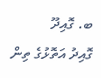ބ. ގޮއިދޫ
ގޮއިދު އަތޮޅުގެ ތިން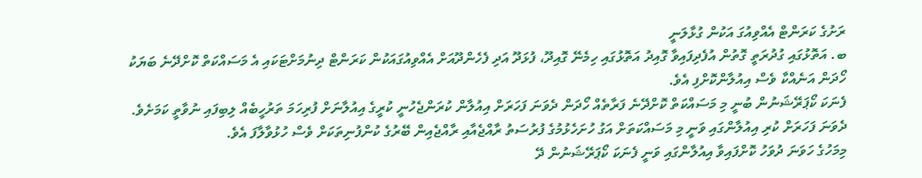ރަށުގެ ކަރަންޓް އެއްވިއުގަ އަކުން ގުޅާލަނީ
ބ. އަތޮޅުގައި ގުދުރަތީ ގޮތުން އުފެދިފައިވާ ގޮއިދު އަތޮޅުގައި ހިމެނޭ ގޮއިދޫ، ފުޅަދޫ އަދި ފެހެންދޫއަށް އެއްވިއުގައަކުން ކަރަންޓް ދިނުމަށްޓަކައި އެ މަސައްކަތް ކޮށްދޭނެ ބަޔަކު ހޯދަން އަނެއްކާ ވެސް އިއުލާންކޮށްފި އެވެ.
ފެނަކަ ކޯޕަރޭޝަނުން ބުނީ މި މަސައްކަތް ކޮށްދޭނެ ފަރާތެއް ހޯދަން ދެވަނަ ފަހަރަށް އިއުލާން ކުރަންޖެހުނީ ކުރީގެ އިއުލާނަށް ފުރިހަމަ ތަރުހީބެއް ލިބިފައި ނުވާތީ ކަމަށެވެ.
ދެވަނަ ފަހަރަށް ކުރި އިއުލާންގައި ވަނީ މި މަސައްކަތަށް އަގު ހުށަހެޅުމުގެ ފުރުސަތު ރާއްޖެއާއި ރާއްޖެއިން ބޭރުގެ ކުންފުނިތަކަށް ވެސް ހުޅުވާލާފަ އެވެ.
މިމަހުގެ ހަވަނަ ދުވަހު ކޮށްފައިވާ އިއުލާންގައި ވަނީ ފެނަކަ ކޯޕަރޭޝަނުން ދޭ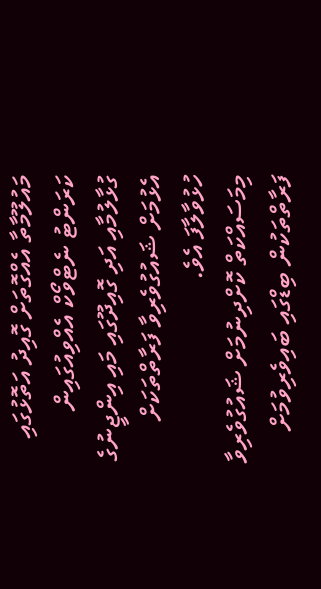މައުލޫމާތާ އެއްގޮތަށް ގޮއިދު އަތޮޅުގައި ކަރަންޓު ނެޓްވޯކް އެއްވިއުގައިން ގުޅާލުމާއި އަދި ގޮއިދޫގައި މައި އިންޖީނުގެ އެޅުމަށް ޝައުގުވެރިވާ ފަރާތްތަކަށް ހުޅުވާލާފަ އެވެ.
މިމަސައްކަތް ކޮށްދިނުމަށް ޝައުގުވެރިވާ ފަރާތްތަކުން ބިޑްގައި ބައިވެރިވުމަށް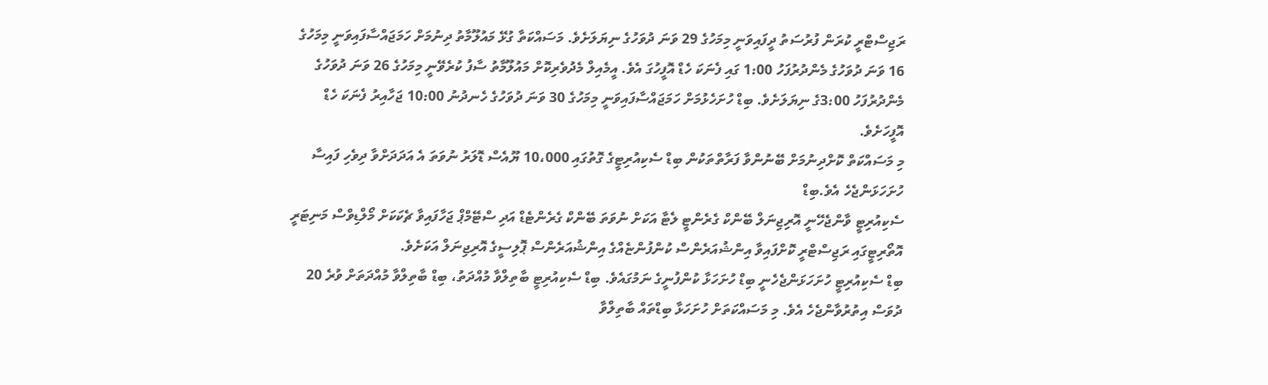ރަޖިސްޓްރީ ކުރަން ފުރުސަތު ދީފައިވަނީ މިމަހުގެ 29 ވަނަ ދުވަހުގެ ނިޔަލަށެވެ. މަސައްކަތާ ގުޅޭ މައުލޫމާތު ދިނުމަށް ހަމަޖައްސާފައިވަނީ މިމަހުގެ 16 ވަނަ ދުވަހުގެ މެންދުރުފަހު 1:00 ގައި ފެނަކަ ހެޑް އޮފީހުގަ އެވެ. އީމެއިލް މެދުވެރިކޮށް މައުލޫމާތު ސާފު ކުރެވޭނީ މިމަހުގެ 26 ވަނަ ދުވަހުގެ މެންދުރުފަހު 3:00ގެ ނިޔަލަށެވެ. ބިޑް ހުށަހެޅުމަށް ހަމަޖައްސާފައިވަނީ މިމަހުގެ 30 ވަނަ ދުވަހުގެ ހެނދުނު 10:00 ޖަހާއިރު ފެނަކަ ހެޑް އޮފީހަށެވެ.
މި މަސައްކަތް ކޮށްދިނުމަށް ބޭނުންވާ ފަރާތްތަކުން ބިޑް ސެކިއުރިޓީގެ ގޮތުގައި 10،000 ޔޫއެސް ޑޮލަރު ނުވަތަ އެ އަދަދަށްވާ ދިވެހި ފައިސާ ހުށަހަޅަންޖެހެ އެވެ.ބިޑް
ސެކިއުރިޓީ ވާންޖެހޭނީ އޮރިޖިނަލް ބޭންކް ގެރެންޓީ ލެޓާ އަކަށް ނުވަތަ ބޭންކް ގެރެންޓެޑް އަދި ސްޓޭމްޕް ޖަހާފައިވާ ޗެކަކަށް މޯލްޑިވްސް މަނިޓަރީ އޮތޯރިޓީގައި ރަޖިސްޓްރީ ކޮށްފައިވާ އިންޝުއަރެންސް ކުންފުންޏެއްގެ އިންޝުއަރެންސް ޕޮލިސީގެ އޮރިޖިނަލް އަކަށެވެ.
ބިޑް ސެކިއުރިޓީ ހުށަހަޅަންޖެހެނީ ބިޑް ހުށަހަޅާ ކުންފުނީގެ ނަމުގައެވެ. ބިޑް ސެކިއުރިޓީ ބާތިލްވާ މުއްދަތު، ބިޑް ބާތިލްވާ މުއްދަތަށް ވުރެ 20 ދުވަސް އިތުރުވާންޖެހެ އެވެ. މި މަސައްކަތަށް ހުށަހަޅާ ބިޑްތައް ބާތިލްވާ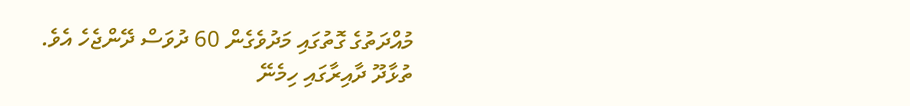މުއްދަތުގެ ގޮތުގައި މަދުވެގެން 60 ދުވަސް ދޭންޖެހެ އެވެ.
ތުޅާދޫ ދާއިރާގައި ހިމެނޭ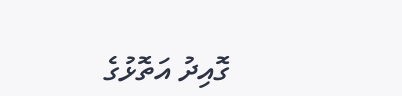ގޮއިދު އަތޮޅުގެ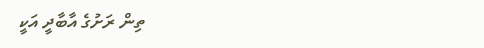ތިން ރަށުގެ އާބާދީ އަކީ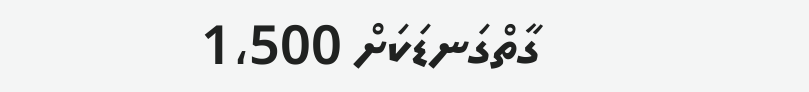ގާތްގަނޑަކަށް 1،500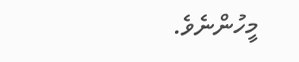މީހުންނެވެ.